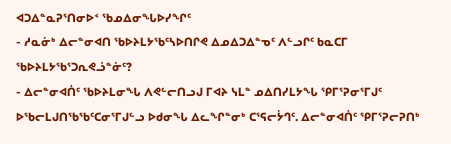ᐊᑐᐃᓐᓇᕈᕐᑎᓂᐅᑉ ᖃᓄᐃᓂᖓᐅᓯᖏᑦ
- ᓱᓇᓃᒃ ᐃᓕᓐᓂᐊᑎ ᖃᐅᔨᒪᔭᖃᑦᓴᐅᑎᒋᕙ ᐃᓄᐃᑐᐃᓐᓀᑦ ᐱᓪᓗᒋᑦ ᑲᓇᑕᒥ ᖃᐅᔨᒪᔭᖃᕐᑐᕆᕙᓘᓐᓃᑦ?
- ᐃᓕᓐᓂᐊᑏᑦ ᖃᐅᔨᒪᓂᖓ ᐱᕙᓪᓕᑎᓗᒍ ᒥᐊᔨ ᓭᒪᓐ ᓄᐃᑎᓯᒪᔭᖓ ᕿᒥᕐᕈᓂᕐᒥᒍᑦ ᐅᖃᓕᒪᒍᑎᖃᖃᑦᑕᓂᕐᒥᒍᓪᓗ ᐅᑯᓂᖓ ᐃᓚᖏᓐᓂᒃ ᑕᕐᕋᓕᔮᒉᑦ. ᐃᓕᓐᓂᐊᑏᑦ ᕿᒥᕐᕈᓕᕈᑎᒃ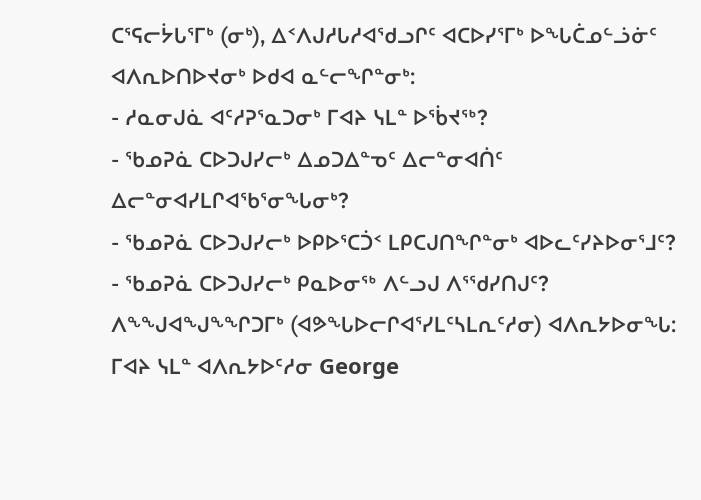ᑕᕐᕋᓕᔮᒐᕐᒥᒃ (ᓂᒃ), ᐃᑉᐱᒍᓱᒐᓱᐊᖁᓗᒋᑦ ᐊᑕᐅᓯᕐᒥᒃ ᐅᖓᑖᓄᓪᓘᓃᑦ ᐊᐱᕆᐅᑎᐅᔪᓂᒃ ᐅᑯᐊ ᓇᓪᓕᖏᓐᓂᒃ:
- ᓱᓇᓂᒍᓈ ᐊᑦᓱᕈᕐᓇᑐᓂᒃ ᒥᐊᔨ ᓭᒪᓐ ᐅᖄᔪᖅ?
- ᖃᓄᕈᓈ ᑕᐅᑐᒍᓯᓕᒃ ᐃᓄᑐᐃᓐᓀᑦ ᐃᓕᓐᓂᐊᑏᑦ ᐃᓕᓐᓂᐊᓯᒪᒋᐊᖃᕐᓂᖓᓂᒃ?
- ᖃᓄᕈᓈ ᑕᐅᑐᒍᓯᓕᒃ ᐅᑭᐅᕐᑕᑑᑉ ᒪᑭᑕᒍᑎᖏᓐᓂᒃ ᐊᐅᓚᑦᓯᔨᐅᓂᕐᒧᑦ?
- ᖃᓄᕈᓈ ᑕᐅᑐᒍᓯᓕᒃ ᑭᓇᐅᓂᖅ ᐱᓪᓗᒍ ᐱᕐᖁᓯᑎᒍᑦ?
ᐱᖕᖑᐊᖑᖕᖏᑐᒥᒃ (ᐊᕗᖓᐅᓕᒋᐊᕐᓯᒪᑦᓴᒪᕆᑦᓱᓂ) ᐊᐱᕆᔭᐅᓂᖓ: ᒥᐊᔨ ᓭᒪᓐ ᐊᐱᕆᔭᐅᑦᓱᓂ George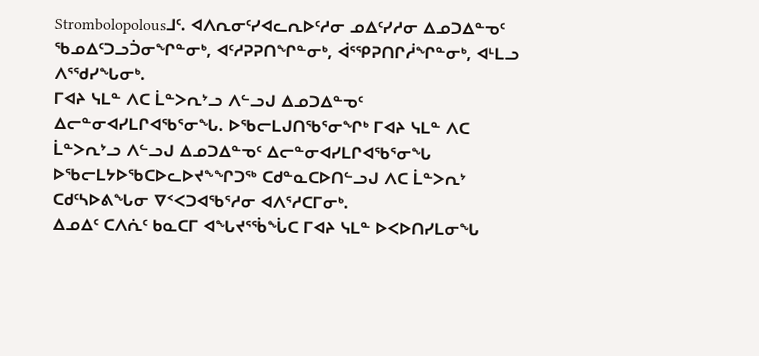Strombolopolousᒧᑦ. ᐊᐱᕆᓂᑦᓯᐊᓚᕆᐅᑦᓱᓂ ᓄᐃᑦᓯᓱᓂ ᐃᓄᑐᐃᓐᓀᑦ ᖃᓄᐃᑦᑐᓗᑑᓂᖏᓐᓂᒃ, ᐊᑦᓱᕈᕈᑎᖏᓐᓂᒃ, ᐋᕐᕿᕈᑎᒋᓲᖏᓐᓂᒃ, ᐊᒻᒪᓗ ᐱᕐᖁᓯᖓᓂᒃ.
ᒥᐊᔨ ᓭᒪᓐ ᐱᑕ ᒫᓐᐳᕆᔾᓗ ᐱᓪᓗᒍ ᐃᓄᑐᐃᓐᓀᑦ ᐃᓕᓐᓂᐊᓯᒪᒋᐊᖃᕐᓂᖓ. ᐅᖃᓕᒪᒍᑎᖃᕐᓂᖏᒃ ᒥᐊᔨ ᓭᒪᓐ ᐱᑕ ᒫᓐᐳᕆᔾᓗ ᐱᓪᓗᒍ ᐃᓄᑐᐃᓐᓀᑦ ᐃᓕᓐᓂᐊᓯᒪᒋᐊᖃᕐᓂᖓ ᐅᖃᓕᒪᔭᐅᖃᑕᐅᓚᐅᔪᖕᖏᑐᖅ ᑕᑯᓐᓇᑕᐅᑎᓪᓗᒍ ᐱᑕ ᒫᓐᐳᕆᔾ ᑕᑯᑦᓴᐅᕕᖓᓂ ᐁᑉᐸᑐᐊᖃᕐᓱᓂ ᐊᐱᕐᓱᑕᒥᓂᒃ.
ᐃᓄᐃᑦ ᑕᐱᕇᑦ ᑲᓇᑕᒥ ᐊᖓᔪᕐᖄᖔᑕ ᒥᐊᔨ ᓭᒪᓐ ᐅᐸᐅᑎᓯᒪᓂᖓ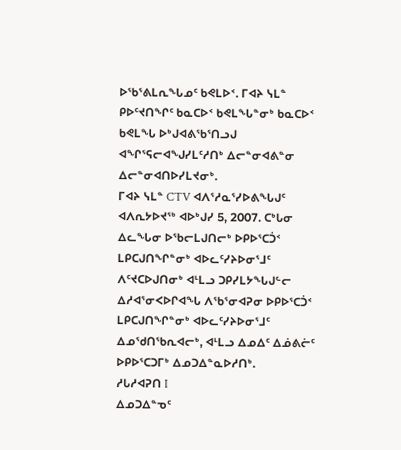ᐅᖃᕐᕕᒪᕆᖓᓄᑦ ᑲᕙᒪᐅᑉ. ᒥᐊᔨ ᓭᒪᓐ ᑭᐅᑦᔪᑎᖏᑦ ᑲᓇᑕᐅᑉ ᑲᕙᒪᖓᓐᓂᒃ ᑲᓇᑕᐅᑉ ᑲᕙᒪᖓ ᐅᒃᒍᐊᕕᖃᕐᑎᓗᒍ ᐊᖏᕐᕋᓕᐊᖑᓯᒪᑦᓱᑎᒃ ᐃᓕᓐᓂᐊᕕᓐᓂ ᐃᓕᓐᓂᐊᑎᐅᓯᒪᔪᓂᒃ.
ᒥᐊᔨ ᓭᒪᓐ CTV ᐊᐱᕐᓱᓇᕐᓯᐅᕕᖓᒍᑦ ᐊᐱᕆᔭᐅᔪᖅ ᐊᐅᒃᒍᓯ 5, 2007. ᑕᒃᒐᓂ ᐃᓚᖓᓂ ᐅᖃᓕᒪᒍᑎᓕᒃ ᐅᑭᐅᕐᑕᑑᑉ ᒪᑭᑕᒍᑎᖏᓐᓂᒃ ᐊᐅᓚᑦᓯᔨᐅᓂᕐᒧᑦ ᐱᑦᔪᑕᐅᒍᑎᓂᒃ ᐊᒻᒪᓗ ᑐᑭᓯᒪᔭᖓᒍᓪᓕ ᐃᓱᐊᕐᓂᐸᐅᒋᐊᖓ ᐱᖃᕐᓂᐊᕈᓂ ᐅᑭᐅᕐᑕᑑᑉ ᒪᑭᑕᒍᑎᖏᓐᓂᒃ ᐊᐅᓚᑦᓯᔨᐅᓂᕐᒧᑦ ᐃᓄᖁᑎᖃᕆᐊᓕᒃ, ᐊᒻᒪᓗ ᐃᓄᐃᑦ ᐃᓅᕕᓖᑦ ᐅᑭᐅᕐᑕᑐᒥᒃ ᐃᓄᑐᐃᓐᓇᐅᓱᑎᒃ.
ᓱᒐᓱᐊᕈᑎ I
ᐃᓄᑐᐃᓐᓀᑦ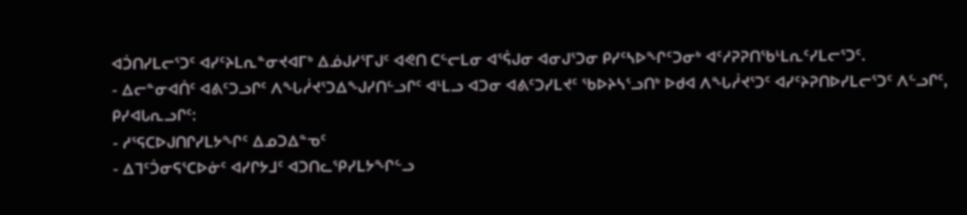ᐊᑑᑎᓯᒪᓕᕐᑐᑦ ᐊᓯᑦᔨᒪᕆᓐᓂᔪᐊᒥᒃ ᐃᓅᒍᓯᕐᒥᒍᑦ ᐊᕙᑎ ᑕᓪᓕᒪᓂ ᐊᕐᕌᒍᓂ ᐊᓂᒍᕐᑐᓂ ᑭᓯᑦᓴᐅᖏᑦᑐᓂᒃ ᐊᑦᓱᕈᕈᑎᖃᒻᒪᕆᑦᓯᒪᓕᕐᑐᑦ.
- ᐃᓕᓐᓂᐊᑏᑦ ᐊᕕᑦᑐᓗᒋᑦ ᐱᖓᓲᔪᕐᑐᐃᖑᓯᑎᓪᓗᒋᑦ ᐊᒻᒪᓗ ᐊᑐᓂ ᐊᕕᑦᑐᓯᒪᔪᑦ ᖃᐅᔨᓴᕐᓗᑎᒃ ᐅᑯᐊ ᐱᖓᓲᔪᕐᑐᑦ ᐊᓯᑦᔨᕈᑎᐅᓯᒪᓕᕐᑐᑦ ᐱᓪᓗᒋᑦ, ᑭᓯᐊᒐᕆᓗᒋᑦ:
- ᓱᕐᕋᑕᐅᒍᑎᒋᓯᒪᔭᖏᑦ ᐃᓄᑐᐃᓐᓀᑦ
- ᐃᒣᑦᑑᓂᕋᕐᑕᐅᓃᑦ ᐊᓯᒋᔭᒧᑦ ᐊᑐᑎᓚᕿᓯᒪᔭᖏᓪᓗ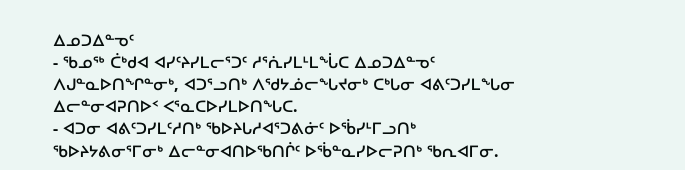ᐃᓄᑐᐃᓐᓀᑦ
- ᖃᓄᖅ ᑖᒃᑯᐊ ᐊᓯᑦᔨᓯᒪᓕᕐᑐᑦ ᓱᕐᕇᓯᒪᒻᒪᖔᑕ ᐃᓄᑐᐃᓐᓀᑦ ᐱᒍᓐᓇᐅᑎᖏᓐᓂᒃ, ᐊᑐᕐᓗᑎᒃ ᐱᖁᔭᓅᓕᖓᔪᓂᒃ ᑕᒃᒐᓂ ᐊᕕᑦᑐᓯᒪᖓᓂ ᐃᓕᓐᓂᐊᕈᑎᐅᑉ ᐸᕐᓇᑕᐅᓯᒪᐅᑎᖓᑕ.
- ᐊᑐᓂ ᐊᕕᑦᑐᓯᒪᑦᓱᑎᒃ ᖃᐅᔨᒐᓱᐊᕐᑐᕕᓃᑦ ᐅᖄᓯᒻᒥᓗᑎᒃ ᖃᐅᔨᔭᕕᓂᕐᒥᓂᒃ ᐃᓕᓐᓂᐊᑎᐅᖃᑎᒌᑦ ᐅᖄᓐᓇᓯᐅᓕᕈᑎᒃ ᖃᕆᐊᒥᓂ.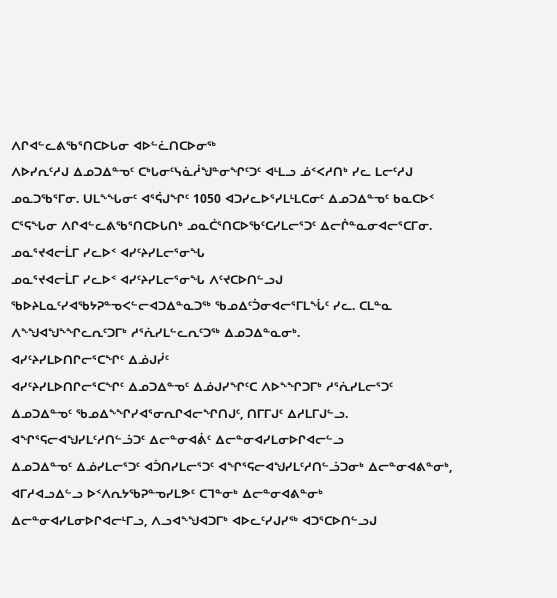ᐱᒋᐊᓪᓚᕕᖃᕐᑎᑕᐅᒐᓂ ᐊᐅᓪᓛᑎᑕᐅᓂᖅ
ᐱᐅᓯᕆᑦᓱᒍ ᐃᓄᑐᐃᓐᓀᑦ ᑕᒃᒐᓂᑦᓭᓈᓲᖑᓐᓂᖏᑦᑐᑦ ᐊᒻᒪᓗ ᓅᑉᐸᓱᑎᒃ ᓯᓚ ᒪᓕᑦᓱᒍ ᓄᓇᑐᖃᕐᒥᓂ. ᑌᒪᖕᖓᓂᑦ ᐊᕐᕌᒍᖏᑦ 1050 ᐊᑐᓯᓚᐅᕐᓯᒪᒻᒪᑕᓂᑦ ᐃᓄᑐᐃᓐᓀᑦ ᑲᓇᑕᐅᑉ ᑕᕐᕋᖓᓂ ᐱᒋᐊᓪᓚᕕᖃᕐᑎᑕᐅᒐᑎᒃ ᓄᓇᑖᕐᑎᑕᐅᖃᑦᑕᓯᒪᓕᕐᑐᑦ ᐃᓕᒌᓐᓇᓂᐊᓕᕐᑕᒥᓂ.
ᓄᓇᕐᔪᐊᓕᒫᒥ ᓯᓚᐅᑉ ᐊᓯᑦᔨᓯᒪᓕᕐᓂᖓ
ᓄᓇᕐᔪᐊᓕᒫᒥ ᓯᓚᐅᑉ ᐊᓯᑦᔨᓯᒪᓕᕐᓂᖓ ᐱᑦᔪᑕᐅᑎᓪᓗᒍ ᖃᐅᔨᒪᓇᑦᓯᐊᖃᔭᕈᓐᓀᐸᓪᓕᐊᑐᐃᓐᓇᑐᖅ ᖃᓄᐃᑦᑑᓂᐊᓕᕐᒥᒪᖔᑦ ᓯᓚ. ᑕᒪᓐᓇ ᐱᖕᖑᐊᖑᖕᖏᓚᕆᑦᑐᒥᒃ ᓱᕐᕇᓯᒪᓪᓚᕆᑦᑐᖅ ᐃᓄᑐᐃᓐᓇᓂᒃ.
ᐊᓯᑦᔨᓯᒪᐅᑎᒋᓕᕐᑕᖏᑦ ᐃᓅᒍᓰᑦ
ᐊᓯᑦᔨᓯᒪᐅᑎᒋᓕᕐᑕᖏᑦ ᐃᓄᑐᐃᓐᓀᑦ ᐃᓅᒍᓯᖏᑦᑕ ᐱᐅᖕᖏᑐᒥᒃ ᓱᕐᕇᓯᒪᓕᕐᑐᑦ ᐃᓄᑐᐃᓐᓀᑦ ᖃᓄᐃᖕᖏᓯᐊᕐᓂᕆᒋᐊᓕᖏᑎᒍᑦ, ᑎᒥᒥᒍᑦ ᐃᓱᒪᒥᒍᓪᓗ.
ᐊᖏᕐᕋᓕᐊᖑᓯᒪᑦᓱᑎᓪᓘᑐᑦ ᐃᓕᓐᓂᐊᕖᑦ ᐃᓕᓐᓂᐊᓯᒪᓂᐅᒋᐊᓕᓪᓗ
ᐃᓄᑐᐃᓐᓀᑦ ᐃᓅᓯᒪᓕᕐᑐᑦ ᐊᑑᑎᓯᒪᓕᕐᑐᑦ ᐊᖏᕐᕋᓕᐊᖑᓯᒪᑦᓱᑎᓪᓘᑐᓂᒃ ᐃᓕᓐᓂᐊᕕᓐᓂᒃ, ᐊᒥᓱᐊᓗᐃᓪᓗ ᐅᑉᐱᕆᔭᖃᕈᓐᓀᓯᒪᕗᑦ ᑕᒣᓐᓂᒃ ᐃᓕᓐᓂᐊᕕᓐᓂᒃ ᐃᓕᓐᓂᐊᓯᒪᓂᐅᒋᐊᓕᒻᒥᓗ, ᐱᓗᐊᖕᖑᐊᑐᒥᒃ ᐊᐅᓚᑦᓯᒍᓯᖅ ᐊᑐᕐᑕᐅᑎᓪᓗᒍ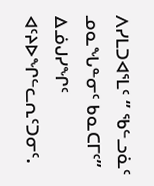ᐱᓯᒪᑐᐊᕐᒪᑦ ‘’ ᖃᓪᓗᓈᑦ ᓄᓇᖓᓐᓂᑦ ᑲᓇᑕᒥᑦ’’ ᐃᓅᒍᓯᖏᑦ ᐊᑦᔨᐅᖏᓪᓚᕆᑦᑐᓂᑦ.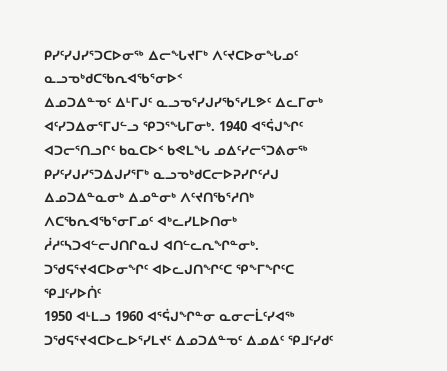ᑭᓯᑦᓯᒍᓯᕐᑐᑕᐅᓂᖅ ᐃᓕᖓᔪᒥᒃ ᐱᑦᔪᑕᐅᓂᖓᓄᑦ ᓇᓗᓀᒃᑯᑕᖃᕆᐊᖃᕐᓂᐅᑉ
ᐃᓄᑐᐃᓐᓀᑦ ᐃᒻᒥᒍᑦ ᓇᓗᓀᕐᓯᒍᓯᖃᕐᓯᒪᕗᑦ ᐃᓚᒥᓂᒃ ᐊᑦᓯᑐᐃᓂᕐᒥᒍᓪᓗ ᕿᑐᕐᖓᒥᓂᒃ. 1940 ᐊᕐᕌᒍᖏᑦ ᐊᑐᓕᕐᑎᓗᒋᑦ ᑲᓇᑕᐅᑉ ᑲᕙᒪᖓ ᓄᐃᑦᓯᓕᕐᑐᕕᓂᖅ ᑭᓯᑦᓯᒍᓯᕐᑐᐃᒍᓯᕐᒥᒃ ᓇᓗᓀᒃᑯᑕᓕᐅᕈᓯᒋᑦᓱᒍ ᐃᓄᑐᐃᓐᓇᓂᒃ ᐃᓄᓐᓂᒃ ᐱᑦᔪᑎᖃᕐᓱᑎᒃ ᐱᑕᖃᕆᐊᖃᕐᓂᒥᓄᑦ ᐊᒃᓚᓯᒪᐅᑎᓂᒃ ᓲᓱᑦᓴᑐᐊᓪᓕᒍᑎᒋᓇᒍ ᐊᑎᓪᓚᕆᖏᓐᓂᒃ.
ᑐᖁᕋᕐᔪᐊᑕᐅᓂᖏᑦ ᐊᐅᓚᒍᑎᖏᑦᑕ ᕿᖕᒥᖏᑦᑕ ᕿᒧᑦᓯᐅᑏᑦ
1950 ᐊᒻᒪᓗ 1960 ᐊᕐᕌᒍᖏᓐᓂ ᓇᓂᓕᒫᑦᓯᐊᖅ ᑐᖁᕋᕐᔪᐊᑕᐅᓚᐅᕐᓯᒪᔪᑦ ᐃᓄᑐᐃᓐᓀᑦ ᐃᓄᐃᑦ ᕿᒧᑦᓯᑯᑦ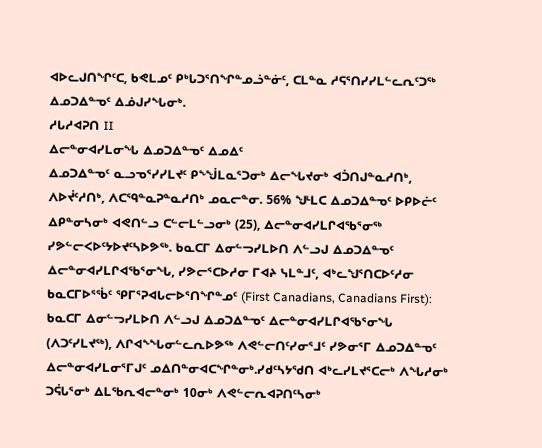ᐊᐅᓚᒍᑎᖏᑦᑕ, ᑲᕙᒪᓄᑦ ᑭᒃᒐᑐᕐᑎᖏᓐᓄᓘᓐᓃᑦ, ᑕᒪᓐᓇ ᓱᕋᕐᑎᓯᓯᒪᓪᓚᕆᑦᑐᖅ ᐃᓄᑐᐃᓐᓀᑦ ᐃᓅᒍᓯᖓᓂᒃ.
ᓱᒐᓱᐊᕈᑎ II
ᐃᓕᓐᓂᐊᓯᒪᓂᖓ ᐃᓄᑐᐃᓐᓀᑦ ᐃᓄᐃᑦ
ᐃᓄᑐᐃᓐᓀᑦ ᓇᓗᓀᕐᓯᓯᒪᔪᑦ ᑭᖕᖒᒪᓇᕐᑐᓂᒃ ᐃᓕᖓᔪᓂᒃ ᐊᑑᑎᒍᓐᓇᓱᑎᒃ, ᐱᐅᔫᑦᓱᑎᒃ, ᐱᑕᙯᓐᓇᕈᓐᓇᓱᑎᒃ ᓄᓇᓕᓐᓂ. 56% ᖑᒻᒪᑕ ᐃᓄᑐᐃᓐᓀᑦ ᐅᑭᐅᓖᑦ ᐃᑭᓐᓂᓴᓂᒃ ᐊᕙᑎᓪᓗ ᑕᓪᓕᒪᓪᓗᓂᒃ (25), ᐃᓕᓐᓂᐊᓯᒪᒋᐊᖃᕐᓂᖅ ᓯᕗᓪᓕᐸᐅᑦᔭᐅᔪᑦᓴᐅᕗᖅ. ᑲᓇᑕᒥ ᐃᓂᓪᓓᓯᒪᐅᑎ ᐱᓪᓗᒍ ᐃᓄᑐᐃᓐᓀᑦ ᐃᓕᓐᓂᐊᓯᒪᒋᐊᖃᕐᓂᖓ, ᓯᕗᓕᕐᑕᐅᓱᓂ ᒥᐊᔨ ᓭᒪᓐᒧᑦ, ᐊᒃᓚᖑᕐᑎᑕᐅᑦᓱᓂ ᑲᓇᑕᒥᐅᕐᖄᑦ ᕿᒥᕐᕈᐊᒐᓕᐅᕐᑎᖏᓐᓄᑦ (First Canadians, Canadians First): ᑲᓇᑕᒥ ᐃᓂᓪᓓᓯᒪᐅᑎ ᐱᓪᓗᒍ ᐃᓄᑐᐃᓐᓀᑦ ᐃᓕᓐᓂᐊᓯᒪᒋᐊᖃᕐᓂᖓ (ᐱᑐᑦᓯᒪᔪᖅ), ᐱᒋᐊᖕᖓᓂᓪᓚᕆᐅᕗᖅ ᐱᕙᓪᓕᑎᑦᓯᓂᕐᒧᑦ ᓯᕗᓂᕐᒥ ᐃᓄᑐᐃᓐᓀᑦ ᐃᓕᓐᓂᐊᓯᒪᓂᕐᒥᒍᑦ ᓄᐃᑎᓐᓂᐊᑕᖏᓐᓂᒃ.ᓯᑯᑦᓴᔭᖁᑎ ᐊᒃᓚᓯᒪᔪᕐᑕᓕᒃ ᐱᖓᓱᓂᒃ ᑐᕌᒐᕐᓂᒃ ᐃᒪᖃᕆᐊᓕᓐᓂᒃ 10ᓂᒃ ᐱᕙᓪᓕᕆᐊᕈᑎᑦᓴᓂᒃ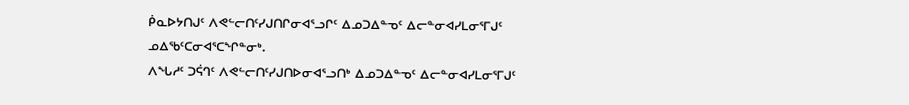ᑮᓇᐅᔭᑎᒍᑦ ᐱᕙᓪᓕᑎᑦᓯᒍᑎᒋᓂᐊᕐᓗᒋᑦ ᐃᓄᑐᐃᓐᓀᑦ ᐃᓕᓐᓂᐊᓯᒪᓂᕐᒥᒍᑦ ᓄᐃᖃᑦᑕᓂᐊᕐᑕᖏᓐᓂᒃ.
ᐱᖓᓱᑦ ᑐᕌᒉᑦ ᐱᕙᓪᓕᑎᑦᓯᒍᑎᐅᓂᐊᕐᓗᑎᒃ ᐃᓄᑐᐃᓐᓀᑦ ᐃᓕᓐᓂᐊᓯᒪᓂᕐᒥᒍᑦ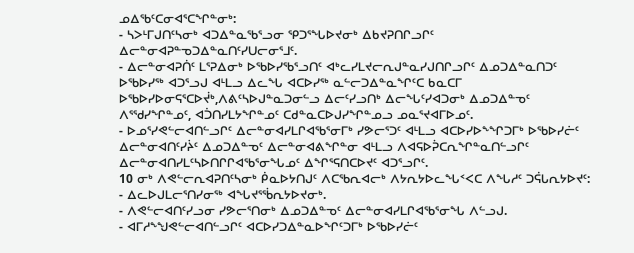ᓄᐃᖃᑦᑕᓂᐊᕐᑕᖏᓐᓂᒃ:
- ᓴᐳᒻᒥᒍᑎᑦᓴᓂᒃ ᐊᑐᐃᓐᓇᖃᕐᓗᓂ ᕿᑐᕐᖓᐅᔪᓂᒃ ᐃᑲᔪᕈᑎᒋᓗᒋᑦ ᐃᓕᓐᓂᐊᕈᓐᓀᑐᐃᓐᓇᑎᑦᓯᑌᓕᓂᕐᒧᑦ.
- ᐃᓕᓐᓂᐊᕈᑏᑦ ᒪᕐᕈᐃᓂᒃ ᐅᖃᐅᓯᖃᕐᓗᑎᑦ ᐊᒃᓚᓯᒪᔪᓕᕆᒍᓐᓇᓯᒍᑎᒋᓗᒋᑦ ᐃᓄᑐᐃᓐᓇᑎᑐᑦ ᐅᖃᐅᓯᖅ ᐊᑐᕐᓗᒍ ᐊᒻᒪᓗ ᐃᓚᖓ ᐊᑕᐅᓯᖅ ᓇᓪᓕᑐᐃᓐᓇᖏᑦᑕ ᑲᓇᑕᒥ ᐅᖃᐅᓯᐅᓂᕋᕐᑕᐅᔫᒃ,ᐱᕕᑦᓴᐅᒍᓐᓇᑐᓂᓪᓗ ᐃᓕᑦᓯᓗᑎᒃ ᐃᓕᖓᑦᓯᐊᑐᓂᒃ ᐃᓄᑐᐃᓐᓀᑦ ᐱᕐᖁᓯᖏᓐᓄᑦ, ᐊᑑᑎᓯᒪᔭᖏᓐᓄᑦ ᑕᑯᓐᓇᑕᐅᒍᓯᖏᓐᓄᓗ ᓄᓇᕐᔪᐊᒥᐅᓄᑦ.
- ᐅᓄᕐᓯᕙᓪᓕᐊᑎᓪᓗᒋᑦ ᐃᓕᓐᓂᐊᓯᒪᒋᐊᖃᕐᓂᒥᒃ ᓯᕗᓕᕐᑐᑦ ᐊᒻᒪᓗ ᐊᑕᐅᓯᐅᖕᖏᑐᒥᒃ ᐅᖃᐅᓯᓖᑦ ᐃᓕᓐᓂᐊᑎᑦᓯᔩᑦ ᐃᓄᑐᐃᓐᓀᑦ ᐃᓕᓐᓂᐊᕕᖏᓐᓂ ᐊᒻᒪᓗ ᐱᐊᕋᐅᕉᑕᕆᖏᓐᓇᑎᓪᓗᒋᑦ ᐃᓕᓐᓂᐊᑎᓯᒪᑦᓴᐅᑎᒋᒋᐊᖃᕐᓂᖓᓄᑦ ᐃᖏᕐᕋᑎᑕᐅᔪᑦ ᐊᑐᕐᓗᒋᑦ.
10 ᓂᒃ ᐱᕙᓪᓕᕆᐊᕈᑎᑦᓴᓂᒃ ᑮᓇᐅᔭᑎᒍᑦ ᐱᑕᖃᕆᐊᓕᒃ ᐱᔭᕆᔭᐅᓚᖓᑉᐸᑕ ᐱᖓᓱᑦ ᑐᕌᒐᕆᔭᐅᔪᑦ:
- ᐃᓚᐅᒍᒪᓕᕐᑎᓯᓂᖅ ᐊᖓᔪᕐᖄᕆᔭᐅᔪᓂᒃ.
- ᐱᕙᓪᓕᐊᑎᑦᓯᓗᓂ ᓯᕗᓕᕐᑎᓂᒃ ᐃᓄᑐᐃᓐᓀᑦ ᐃᓕᓐᓂᐊᓯᒪᒋᐊᖃᕐᓂᖓ ᐱᓪᓗᒍ.
- ᐊᒥᓱᖕᖑᕙᓪᓕᐊᑎᓪᓗᒋᑦ ᐊᑕᐅᓯᑐᐃᓐᓇᐅᖏᑦᑐᒥᒃ ᐅᖃᐅᓯᓖᑦ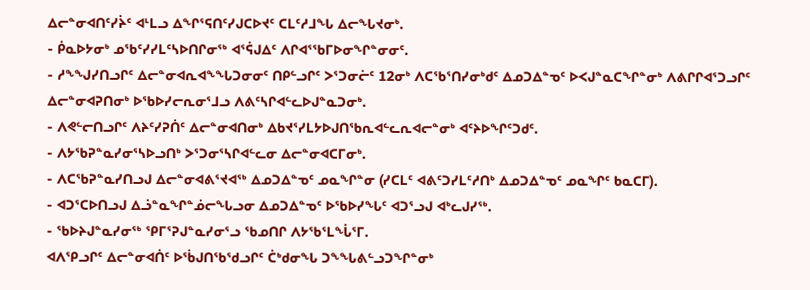ᐃᓕᓐᓂᐊᑎᑦᓯᔩᑦ ᐊᒻᒪᓗ ᐃᖏᕐᕋᑎᑦᓯᒍᑕᐅᔪᑦ ᑕᒪᑦᓱᒧᖓ ᐃᓕᖓᔪᓂᒃ.
- ᑮᓇᐅᔭᓂᒃ ᓄᖃᑦᓯᓯᒪᑦᓴᐅᑎᒋᓂᖅ ᐊᕐᕌᒍᐃᑦ ᐱᒋᐊᕐᖃᒥᐅᓂᖏᓐᓂᓂᑦ.
- ᓱᖕᖑᓯᑎᓗᒋᑦ ᐃᓕᓐᓂᐊᕆᐊᖕᖓᑐᓂᓂᑦ ᑎᑭᓪᓗᒋᑦ ᐳᕐᑐᓂᓖᑦ 12ᓂᒃ ᐱᑕᖃᕐᑎᓯᓂᒃᑯᑦ ᐃᓄᑐᐃᓐᓀᑦ ᐅᐸᒍᓐᓇᑕᖏᓐᓂᒃ ᐱᕕᒋᒋᐊᕐᑐᓗᒋᑦ ᐃᓕᓐᓂᐊᕈᑎᓂᒃ ᐅᖃᐅᓯᓕᕆᓂᕐᒧᓗ ᐱᕕᑦᓴᒋᐊᓪᓚᐅᒍᓐᓇᑐᓂᒃ.
- ᐱᕙᓪᓕᑎᓗᒋᑦ ᐱᔨᑦᓯᕈᑏᑦ ᐃᓕᓐᓂᐊᑎᓂᒃ ᐃᑲᔪᕐᓯᒪᔭᐅᒍᑎᖃᕆᐊᓪᓚᕆᐊᓕᓐᓂᒃ ᐊᑦᔨᐅᖏᑦᑐᑯᑦ.
- ᐱᔭᖃᕈᓐᓇᓯᓂᕐᓴᐅᓗᑎᒃ ᐳᕐᑐᓂᕐᓴᒋᐊᓪᓚᓂ ᐃᓕᓐᓂᐊᑕᒥᓂᒃ.
- ᐱᑕᖃᕈᓐᓇᓯᑎᓗᒍ ᐃᓕᓐᓂᐊᕕᕐᔪᐊᖅ ᐃᓄᑐᐃᓐᓀᑦ ᓄᓇᖏᓐᓂ (ᓯᑕᒪᑦ ᐊᕕᑦᑐᓯᒪᑦᓱᑎᒃ ᐃᓄᑐᐃᓐᓀᑦ ᓄᓇᖏᑦ ᑲᓇᑕᒥ).
- ᐊᑐᕐᑕᐅᑎᓗᒍ ᐃᓘᓐᓇᖏᓐᓅᓕᖓᓗᓂ ᐃᓄᑐᐃᓐᓀᑦ ᐅᖃᐅᓯᖓᑦ ᐊᑐᕐᓗᒍ ᐊᒃᓚᒍᓯᖅ.
- ᖃᐅᔨᒍᓐᓇᓯᓂᖅ ᕿᒥᕐᕈᒍᓐᓇᓯᓂᕐᓗ ᖃᓄᑎᒋ ᐱᔭᖃᕐᒪᖔᕐᒥ.
ᐊᐱᕿᓗᒋᑦ ᐃᓕᓐᓂᐊᑏᑦ ᐅᖄᒍᑎᖃᖁᓗᒋᑦ ᑖᒃᑯᓂᖓ ᑐᖕᖓᕕᓪᓗᑐᖏᓐᓂᒃ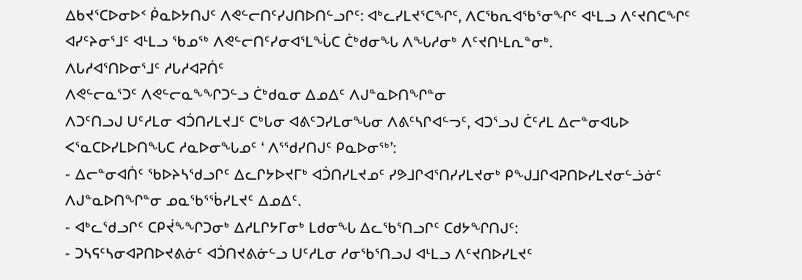ᐃᑲᔪᕐᑕᐅᓂᐅᑉ ᑮᓇᐅᔭᑎᒍᑦ ᐱᕙᓪᓕᑎᑦᓯᒍᑎᐅᑎᓪᓗᒋᑦ: ᐊᒃᓚᓯᒪᔪᕐᑕᖏᑦ, ᐱᑕᖃᕆᐊᖃᕐᓂᖏᑦ ᐊᒻᒪᓗ ᐱᑦᔪᑎᑕᖏᑦ ᐊᓯᑦᔨᓂᕐᒧᑦ ᐊᒻᒪᓗ ᖃᓄᖅ ᐱᕙᓪᓕᑎᑦᓯᓂᐊᕐᒪᖔᑕ ᑖᒃᑯᓂᖓ ᐱᖓᓱᓂᒃ ᐱᑦᔪᑎᒻᒪᕆᓐᓂᒃ.
ᐱᒐᓱᐊᕐᑎᐅᓂᕐᒧᑦ ᓱᒐᓱᐊᕈᑏᑦ
ᐱᕙᓪᓕᓇᕐᑐᑦ ᐱᕙᓪᓕᓇᖕᖏᑐᓪᓗ ᑖᒃᑯᓇᓂ ᐃᓄᐃᑦ ᐱᒍᓐᓇᐅᑎᖏᓐᓂ
ᐱᑐᑦᑎᓗᒍ ᑌᑦᓱᒪᓂ ᐊᑑᑎᓯᒪᔪᒧᑦ ᑕᒃᒐᓂ ᐊᕕᑦᑐᓯᒪᓂᖓᓂ ᐱᕕᑦᓴᒋᐊᓪᓓᑦ, ᐊᑐᕐᓗᒍ ᑖᑦᓱᒪ ᐃᓕᓐᓂᐊᒐᐅ ᐸᕐᓇᑕᐅᓯᒪᐅᑎᖓᑕ ᓱᓇᐅᓂᖓᓄᑦ ‘ ᐱᕐᖁᓯᑎᒍᑦ ᑭᓇᐅᓂᖅ’:
- ᐃᓕᓐᓂᐊᑏᑦ ᖃᐅᔨᓴᖁᓗᒋᑦ ᐃᓚᒋᔭᐅᔪᒥᒃ ᐊᑑᑎᓯᒪᔪᓄᑦ ᓯᕗᒧᒋᐊᕐᑎᓯᓯᒪᔪᓂᒃ ᑭᖑᒧᒋᐊᕈᑎᐅᓯᒪᔪᓂᓪᓘᓃᑦ ᐱᒍᓐᓇᐅᑎᖏᓐᓂ ᓄᓇᖃᕐᖄᓯᒪᔪᑦ ᐃᓄᐃᑦ.
- ᐊᒃᓚᖁᓗᒋᑦ ᑕᑭᔫᖕᖏᑐᓂᒃ ᐃᓱᒪᒋᔭᒥᓂᒃ ᒪᑯᓂᖓ ᐃᓚᖃᕐᑎᓗᒋᑦ ᑕᑯᔭᖏᑎᒍᑦ:
- ᑐᓴᕋᑦᓴᓂᐊᕈᑎᐅᔪᕕᓃᑦ ᐊᑑᑎᔪᕕᓃᓪᓗ ᑌᑦᓱᒪᓂ ᓱᓂᖃᕐᑎᓗᒍ ᐊᒻᒪᓗ ᐱᑦᔪᑎᐅᓯᒪᔪᑦ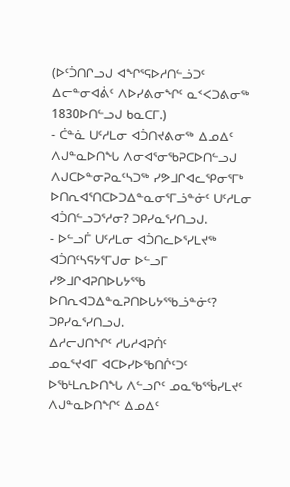(ᐅᑦᑑᑎᒋᓗᒍ ᐊᖏᕐᕋᐅᓱᑎᓪᓘᑐᑦ ᐃᓕᓐᓂᐊᕖᑦ ᐱᐅᓯᕕᓂᖏᑦ ᓇᑉᐸᑐᕕᓂᖅ 1830ᐅᑎᓪᓗᒍ ᑲᓇᑕᒥ.)
- ᑖᓐᓈ ᑌᑦᓱᒪᓂ ᐊᑑᑎᔪᕕᓂᖅ ᐃᓄᐃᑦ ᐱᒍᓐᓇᐅᑎᖓ ᐱᓂᐊᕐᓂᖃᕈᑕᐅᑎᓪᓗᒍ ᐱᒍᑕᐅᓐᓂᕈᓇᑦᓴᑐᖅ ᓯᕗᒧᒋᐊᓚᕿᓂᕐᒥᒃ ᐅᑎᕆᐊᕐᑎᑕᐅᑐᐃᓐᓇᓂᕐᒥᓘᓐᓃᑦ ᑌᑦᓱᒪᓂ ᐊᑑᑎᓪᓗᑐᕐᓱᓂ? ᑐᑭᓯᓇᕐᓯᑎᓗᒍ.
- ᐅᓪᓗᒦ ᑌᑦᓱᒪᓂ ᐊᑑᑎᓚᐅᕐᓯᒪᔪᖅ ᐊᑑᑎᑦᓴᕋᔭᕐᒥᒍᓂ ᐅᓪᓗᒥ ᓯᕗᒧᒋᐊᕈᑎᐅᒐᔭᕐᖃ ᐅᑎᕆᐊᑐᐃᓐᓇᕈᑎᐅᒐᔭᕐᖃᓘᓐᓃᑦ? ᑐᑭᓯᓇᕐᓯᑎᓗᒍ.
ᐃᓱᓕᒍᑎᖏᑦ ᓱᒐᓱᐊᕈᑏᑦ
ᓄᓇᕐᔪᐊᒥ ᐊᑕᐅᓯᐅᖃᑎᒌᑦᑐᑦ ᐅᖃᒻᒪᕆᐅᑎᖓ ᐱᓪᓗᒋᑦ ᓄᓇᖃᕐᖄᓯᒪᔪᑦ ᐱᒍᓐᓇᐅᑎᖏᑦ ᐃᓄᐃᑦ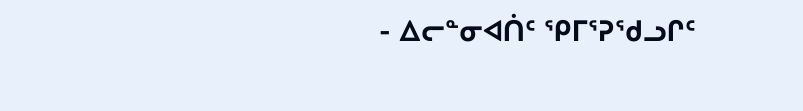- ᐃᓕᓐᓂᐊᑏᑦ ᕿᒥᕐᕈᖁᓗᒋᑦ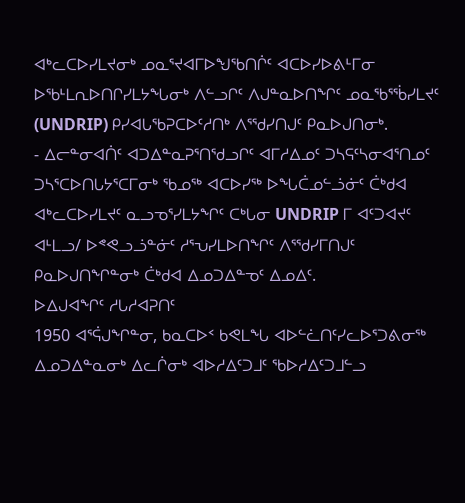ᐊᒃᓚᑕᐅᓯᒪᔪᓂᒃ ᓄᓇᕐᔪᐊᒥᐅᖑᖃᑎᒌᑦ ᐊᑕᐅᓯᐅᕕᒻᒥᓂ ᐅᖃᒻᒪᕆᐅᑎᒋᓯᒪᔭᖓᓂᒃ ᐱᓪᓗᒋᑦ ᐱᒍᓐᓇᐅᑎᖏᑦ ᓄᓇᖃᕐᖄᓯᒪᔪᑦ (UNDRIP) ᑭᓯᐊᒐᖃᕈᑕᐅᑦᓱᑎᒃ ᐱᕐᖁᓯᑎᒍᑦ ᑭᓇᐅᒍᑎᓂᒃ.
- ᐃᓕᓐᓂᐊᑏᑦ ᐊᑐᐃᓐᓇᕈᕐᑎᖁᓗᒋᑦ ᐊᒥᓱᐃᓄᑦ ᑐᓴᕋᑦᓴᓂᐊᕐᑎᓄᑦ ᑐᓴᕐᑕᐅᑎᒐᔭᕐᑕᒥᓂᒃ ᖃᓄᖅ ᐊᑕᐅᓯᖅ ᐅᖓᑖᓄᓪᓘᓃᑦ ᑖᒃᑯᐊ ᐊᒃᓚᑕᐅᓯᒪᔪᑦ ᓇᓗᓀᕐᓯᒪᔭᖏᑦ ᑕᒃᒐᓂ UNDRIP ᒥ ᐊᑦᑐᐊᔪᑦ ᐊᒻᒪᓗ/ ᐅᕝᕙᓗᓘᓐᓃᑦ ᓱᕐᕃᓯᒪᐅᑎᖏᑦ ᐱᕐᖁᓯᒥᑎᒍᑦ ᑭᓇᐅᒍᑎᖏᓐᓂᒃ ᑖᒃᑯᐊ ᐃᓄᑐᐃᓐᓀᑦ ᐃᓄᐃᑦ.
ᐅᐃᒍᐊᖏᑦ ᓱᒐᓱᐊᕈᑎᑦ
1950 ᐊᕐᕌᒍᖏᓐᓂ, ᑲᓇᑕᐅᑉ ᑲᕙᒪᖓ ᐊᐅᓪᓛᑎᑦᓯᓚᐅᕐᑐᕕᓂᖅ ᐃᓄᑐᐃᓐᓇᓂᒃ ᐃᓚᒌᓂᒃ ᐊᐅᓱᐃᑦᑐᒧᑦ ᖃᐅᓱᐃᑦᑐᒧᓪᓗ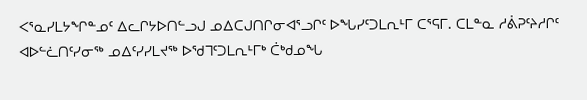ᐸᕐᓇᓯᒪᔭᖏᓐᓄᑦ ᐃᓚᒋᔭᐅᑎᓪᓗᒍ ᓄᐃᑕᒍᑎᒋᓂᐊᕐᓗᒋᑦ ᐅᖓᓯᑦᑐᒪᕆᒻᒥ ᑕᕐᕋᒥ. ᑕᒪᓐᓇ ᓱᕖᕈᑦᔨᓱᒋᑦ ᐊᐅᓪᓛᑎᑦᓯᓂᖅ ᓄᐃᑦᓯᓯᒪᔪᖅ ᐅᖁᒣᑦᑐᒪᕆᒻᒥᒃ ᑖᒃᑯᓄᖓ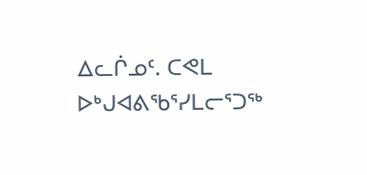ᐃᓚᒌᓄᑦ. ᑕᕙᒪ ᐅᒃᒍᐊᕕᖃᕐᓯᒪᓕᕐᑐᖅ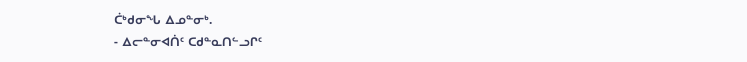ᑖᒃᑯᓂᖓ ᐃᓄᓐᓂᒃ.
- ᐃᓕᓐᓂᐊᑏᑦ ᑕᑯᓐᓇᑎᓪᓗᒋᑦ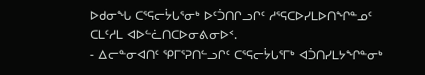ᐅᑯᓂᖓ ᑕᕐᕋᓕᔮᒐᕐᓂᒃ ᐅᑦᑑᑎᒋᓗᒋᑦ ᓱᕐᕋᑕᐅᓯᒪᐅᑎᖏᓐᓄᑦ ᑕᒪᑦᓱᒪ ᐊᐅᓪᓛᑎᑕᐅᓂᕕᓂᐅᑉ.
- ᐃᓕᓐᓂᐊᑎᑦ ᕿᒥᕐᕈᑎᓪᓗᒋᑦ ᑕᕐᕋᓕᔮᒐᕐᒥᒃ ᐊᑑᑎᓯᒪᔭᖏᓐᓂᒃ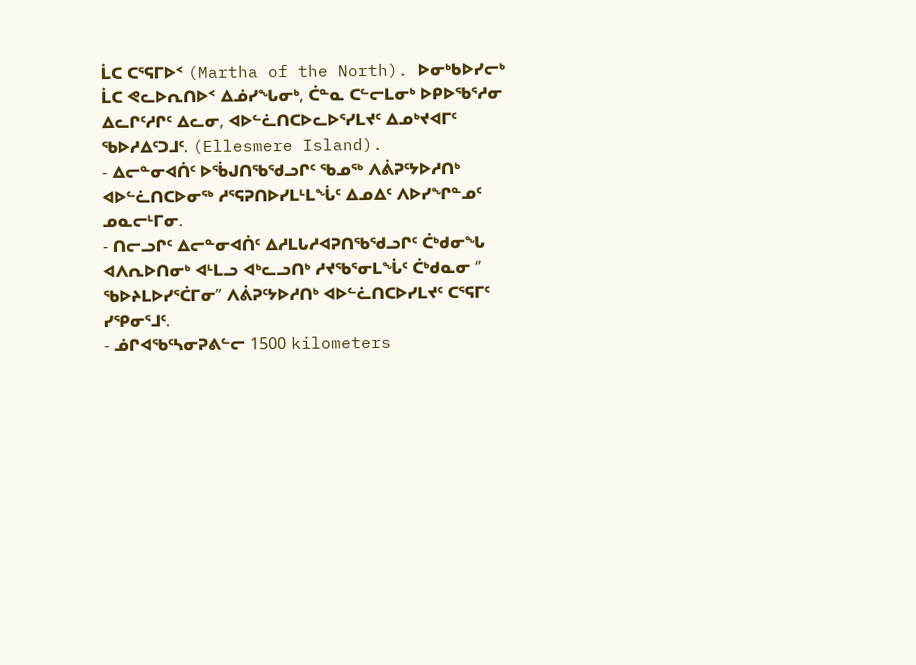ᒫᑕ ᑕᕐᕋᒥᐅᑉ (Martha of the North). ᐅᓂᒃᑲᐅᓯᓕᒃ ᒫᑕ ᕙᓚᐅᕆᑎᐅᑉ ᐃᓅᓯᖓᓂᒃ, ᑖᓐᓇ ᑕᓪᓕᒪᓂᒃ ᐅᑭᐅᖃᕐᓱᓂ ᐃᓚᒋᑦᓱᒋᑦ ᐃᓚᓂ, ᐊᐅᓪᓛᑎᑕᐅᓚᐅᕐᓯᒪᔪᑦ ᐃᓄᒃᔪᐊᒥᑦ ᖃᐅᓱᐃᑦᑐᒧᑦ. (Ellesmere Island).
- ᐃᓕᓐᓂᐊᑏᑦ ᐅᖄᒍᑎᖃᖁᓗᒋᑦ ᖃᓄᖅ ᐱᕖᕈᑦᔭᐅᓱᑎᒃ ᐊᐅᓪᓛᑎᑕᐅᓂᖅ ᓱᕐᕋᕈᑎᐅᓯᒪᒻᒪᖔᑦ ᐃᓄᐃᑦ ᐱᐅᓯᖏᓐᓄᑦ ᓄᓇᓕᒻᒥᓂ.
- ᑎᓕᓗᒋᑦ ᐃᓕᓐᓂᐊᑏᑦ ᐃᓱᒪᒐᓱᐊᕈᑎᖃᖁᓗᒋᑦ ᑖᒃᑯᓂᖓ ᐊᐱᕆᐅᑎᓂᒃ ᐊᒻᒪᓗ ᐊᒃᓚᓗᑎᒃ ᓱᔪᖃᕐᓂᒪᖔᑦ ᑖᒃᑯᓇᓂ ‘’ ᖃᐅᔨᒪᐅᓯᕐᑖᒥᓂ’’ ᐱᕖᕈᑦᔭᐅᓱᑎᒃ ᐊᐅᓪᓛᑎᑕᐅᓯᒪᔪᑦ ᑕᕐᕋᒥᑦ ᓯᕿᓂᕐᒧᑦ.
- ᓅᒋᐊᖃᑦᓴᓂᕈᕕᓪᓕ 1500 kilometers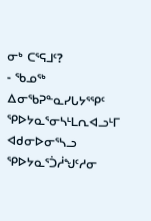ᓂᒃ ᑕᕐᕋᒧᑦ?
- ᖃᓄᖅ ᐃᓂᖃᕈᓐᓇᓯᒐᔭᕐᕿᑦ ᕿᐅᔭᓇᕐᓂᓴᒻᒪᕆᐊᓗᒻᒥ ᐊᑯᓂᐅᓂᕐᓴᓗ ᕿᐅᔭᓇᕐᑑᓲᖑᑦᓱᓂ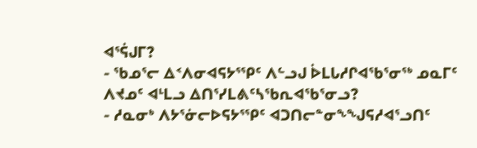ᐊᕐᕌᒍᒥ?
- ᖃᓄᕐᓕ ᐃᑉᐱᓂᐊᕋᔭᕐᕿᑦ ᐱᓪᓗᒍ ᐆᒪᒐᓱᒋᐊᖃᕐᓂᖅ ᓄᓇᒥᑦ ᐱᔪᓄᑦ ᐊᒻᒪᓗ ᐃᑎᕐᓯᒪᕕᑦᓴᖃᕆᐊᖃᕐᓂᓗ?
- ᓱᓇᓂᒃ ᐱᔭᕐᓃᓕᐅᕋᔭᕐᕿᑦ ᐊᑐᑎᓕᓐᓂᖕᖑᕋᓱᐊᕐᓗᑎᑦ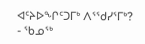ᐊᑦᔨᐅᖏᑦᑐᒥᒃ ᐱᕐᖁᓯᕐᒥᒃ?
- ᖃᓄᖅ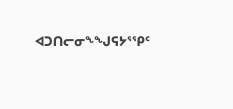ᐊᑐᑎᓕᓂᖕᖑᕋᔭᕐᕿᑦ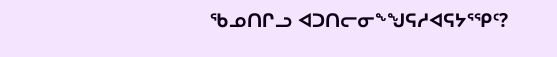ᖃᓄᑎᒋᓗ ᐊᑐᑎᓕᓂᖕᖑᕋᓱᐊᕋᔭᕐᕿᑦ?